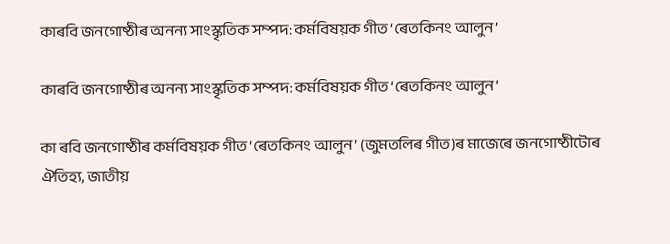কাৰবি জনগোষ্ঠীৰ অনন্য সাংস্কৃতিক সম্পদ: কৰ্মবিষয়ক গীত ‘ৰেতকিনং আলুন’

কাৰবি জনগোষ্ঠীৰ অনন্য সাংস্কৃতিক সম্পদ: কৰ্মবিষয়ক গীত ‘ৰেতকিনং আলুন’

কা ৰবি জনগোষ্ঠীৰ কৰ্মবিষয়ক গীত ‘ৰেতকিনং আলুন’ (জুমতলিৰ গীত)ৰ মাজেৰে জনগোষ্ঠীটোৰ ঐতিহ্য, জাতীয়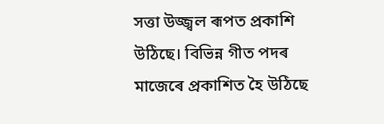সত্তা উজ্জ্বল ৰূপত প্ৰকাশি উঠিছে। বিভিন্ন গীত পদৰ মাজেৰে প্ৰকাশিত হৈ উঠিছে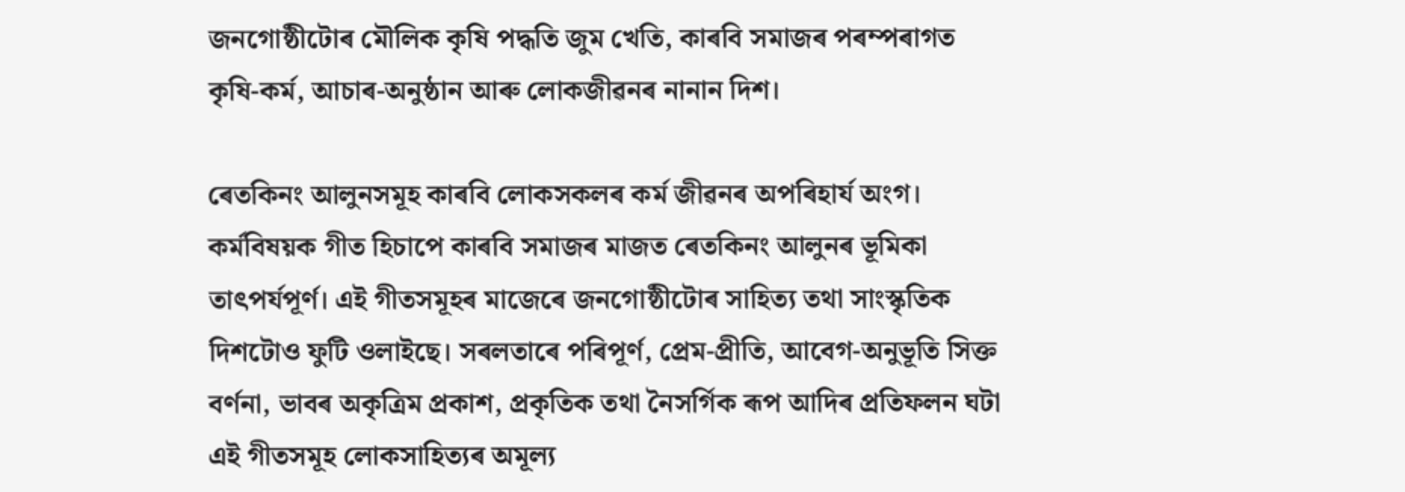জনগোষ্ঠীটোৰ মৌলিক কৃষি পদ্ধতি জুম খেতি, কাৰবি সমাজৰ পৰম্পৰাগত কৃষি-কৰ্ম, আচাৰ-অনুষ্ঠান আৰু লোকজীৱনৰ নানান দিশ।

ৰেতকিনং আলুনসমূহ কাৰবি লোকসকলৰ কৰ্ম জীৱনৰ অপৰিহাৰ্য অংগ। কৰ্মবিষয়ক গীত হিচাপে কাৰবি সমাজৰ মাজত ৰেতকিনং আলুনৰ ভূমিকা তাৎপৰ্যপূৰ্ণ। এই গীতসমূহৰ মাজেৰে জনগোষ্ঠীটোৰ সাহিত্য তথা সাংস্কৃতিক দিশটোও ফুটি ওলাইছে। সৰলতাৰে পৰিপূৰ্ণ, প্ৰেম-প্ৰীতি, আবেগ-অনুভূতি সিক্ত বৰ্ণনা, ভাবৰ অকৃত্ৰিম প্ৰকাশ, প্ৰকৃতিক তথা নৈসৰ্গিক ৰূপ আদিৰ প্ৰতিফলন ঘটা এই গীতসমূহ লোকসাহিত্যৰ অমূল্য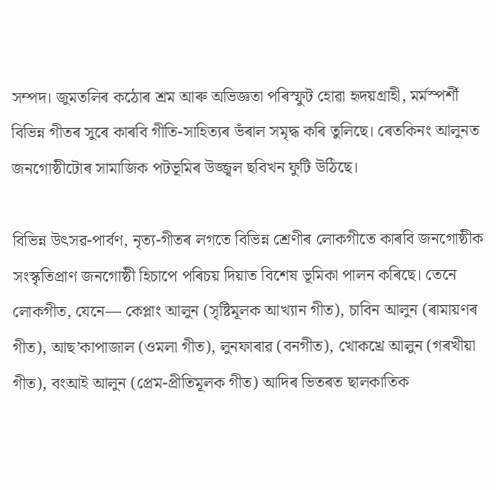সম্পদ। জুমতলিৰ কঠোৰ শ্ৰম আৰু অভিজ্ঞতা পৰিস্ফুট হোৱা হৃদয়গ্ৰাহী, মৰ্মস্পৰ্শী বিভিন্ন গীতৰ সুৰে কাৰবি গীতি-সাহিত্যৰ ভঁ‌ৰাল সমৃদ্ধ কৰি তুলিছে। ৰেতকিনং আলুনত জনগোষ্ঠীটোৰ সামাজিক পটভূমিৰ উজ্জ্বল ছবিখন ফুটি উঠিছে।

বিভিন্ন উৎসৱ-পাৰ্বণ, নৃত্য-গীতৰ লগতে বিভিন্ন শ্ৰেণীৰ লোকগীতে কাৰবি জনগোষ্ঠীক সংস্কৃতিপ্ৰাণ জনগোষ্ঠী হিচাপে পৰিচয় দিয়াত বিশেষ ভূমিকা পালন কৰিছে। তেনে লোকগীত, যেনে— কেপ্লাং আলুন (সৃষ্টিমূলক আখ্যান গীত), চাবিন আলুন (ৰামায়ণৰ গীত), আছ’কাপাজাল (ওমলা গীত), লুনফাৰাৱ (বনগীত), খোকখ্ৰে আলুন (গৰখীয়া গীত), বংআই আলুন (প্ৰেম-প্ৰীতিমূলক গীত) আদিৰ ভিতৰত ছালকাতিক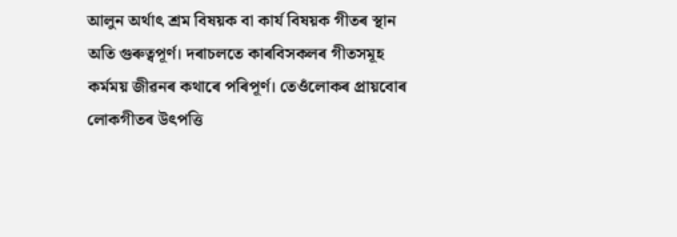আলুন অৰ্থাৎ শ্ৰম বিষয়ক বা কাৰ্য বিষয়ক গীতৰ স্থান অতি গুৰুত্বপূৰ্ণ। দৰাচলতে কাৰবিসকলৰ গীতসমূহ কৰ্মময় জীৱনৰ কথাৰে পৰিপূৰ্ণ। তেওঁলোকৰ প্ৰায়বোৰ লোকগীতৰ উৎপত্তি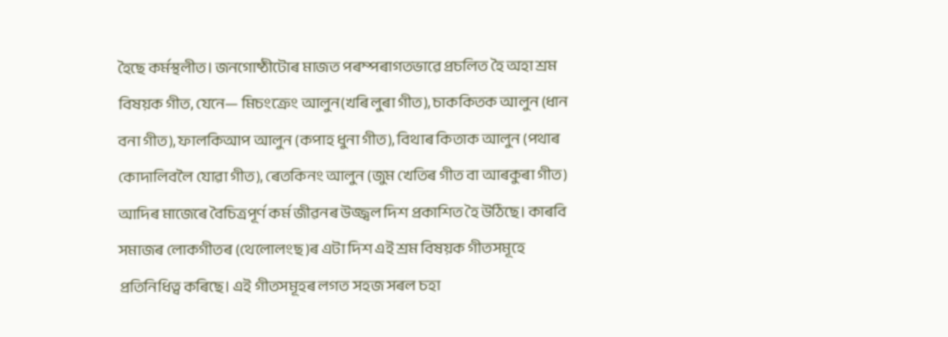হৈছে কৰ্মস্থলীত। জনগোষ্ঠীটোৰ মাজত পৰম্পৰাগতভাৱে প্ৰচলিত হৈ অহা শ্ৰম বিষয়ক গীত, যেনে— মিচংক্ৰেং আলুন(খৰি লুৰা গীত), চাককিতক আলুন (ধান বনা গীত), ফালকিআপ আলুন (কপাহ ধুনা গীত), বিথাৰ কিতাক আলুন (পথাৰ কোদালিবলৈ যোৱা গীত), ৰেতকিনং আলুন (জুম খেতিৰ গীত বা আৰকুৰা গীত) আদিৰ মাজেৰে বৈচিত্ৰপূৰ্ণ কৰ্ম জীৱনৰ উজ্জ্বল দিশ প্ৰকাশিত হৈ উঠিছে। কাৰবি সমাজৰ লোকগীতৰ (থেলোলংছ)ৰ এটা দিশ এই শ্ৰম বিষয়ক গীতসমূহে প্ৰতিনিধিত্ব কৰিছে। এই গীতসমূহৰ লগত সহজ সৰল চহা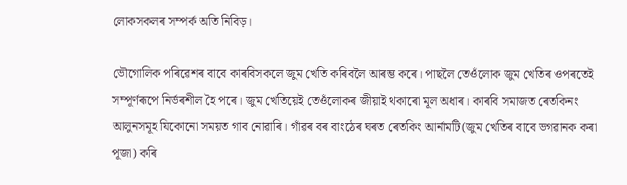লোকসকলৰ সম্পৰ্ক অতি নিবিড়।

ভৌগোলিক পৰিৱেশৰ বাবে কাৰবিসকলে জুম খেতি কৰিবলৈ আৰম্ভ কৰে। পাছলৈ তেওঁ‌লোক জুম খেতিৰ ওপৰতেই সম্পূৰ্ণৰূপে নিৰ্ভৰশীল হৈ পৰে। জুম খেতিয়েই তেওঁ‌লোকৰ জীয়াই থকাৰো মূল অধাৰ। কাৰবি সমাজত ৰেতকিনং আলুনসমূহ যিকোনো সময়ত গাব নোৱাৰি। গাঁৱৰ বৰ বাংঠেৰ ঘৰত ৰেতকিং আৰ্নামটি(জুম খেতিৰ বাবে ভগৱানক কৰা পূজা) কৰি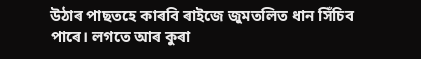উঠাৰ পাছতহে কাৰবি ৰাইজে জুমতলিত ধান সিঁচিব পাৰে। লগতে আৰ কুৰা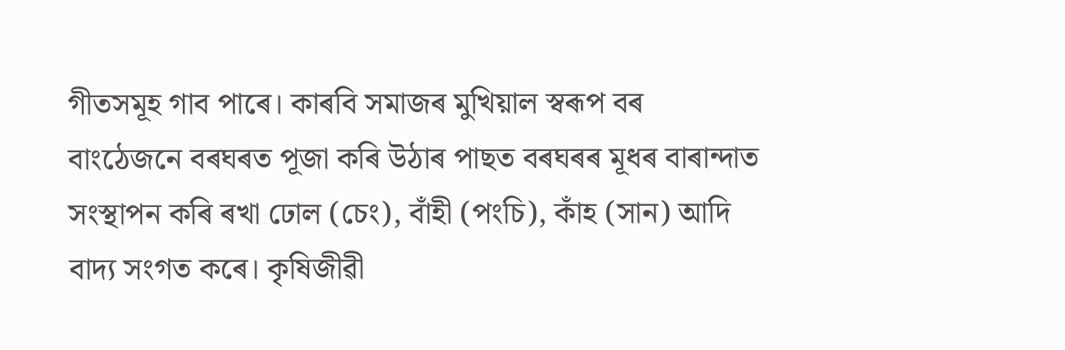গীতসমূহ গাব পাৰে। কাৰবি সমাজৰ মুখিয়াল স্বৰূপ বৰ বাংঠেজনে বৰঘৰত পূজা কৰি উঠাৰ পাছত বৰঘৰৰ মূধৰ বাৰান্দাত সংস্থাপন কৰি ৰখা ঢোল (চেং), বাঁহী (পংচি), কাঁহ (সান) আদি বাদ্য সংগত কৰে। কৃষিজীৱী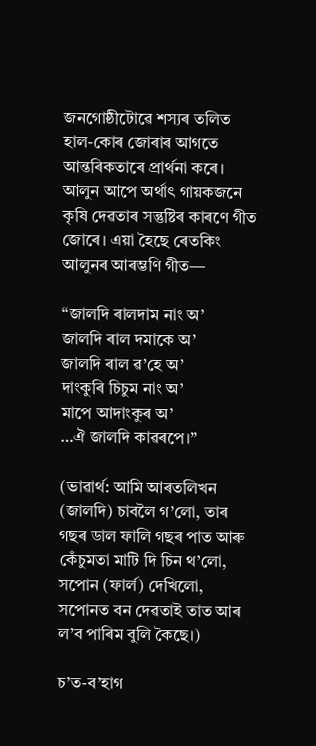জনগোষ্ঠীটোৱে শস্যৰ তলিত হাল-কোৰ জোৰাৰ আগতে আন্তৰিকতাৰে প্ৰাৰ্থনা কৰে। আলুন আপে অৰ্থাৎ গায়কজনে কৃষি দেৱতাৰ সন্তুষ্টিৰ কাৰণে গীত জোৰে। এয়া হৈছে ৰেতকিং আলুনৰ আৰম্ভণি গীত—

“জালদি ৰালদাম নাং অ’
জালদি ৰাল দমাকে অ’
জালদি ৰাল ৱ’হে অ’
দাংকুৰি চিচুম নাং অ’
মাপে আদাংকুৰ অ’
…ঐ জালদি কাৱৰপে।”

(ভাৱাৰ্থ: আমি আৰতলিখন (জালদি) চাবলৈ গ’লো, তাৰ গছৰ ডাল ফালি গছৰ পাত আৰু কেঁচুমতা মাটি দি চিন থ’লো, সপোন (ফাৰ্ল) দেখিলো, সপোনত বন দেৱতাই তাত আৰ ল’ব পাৰিম বুলি কৈছে।)

চ’ত-ব’হাগ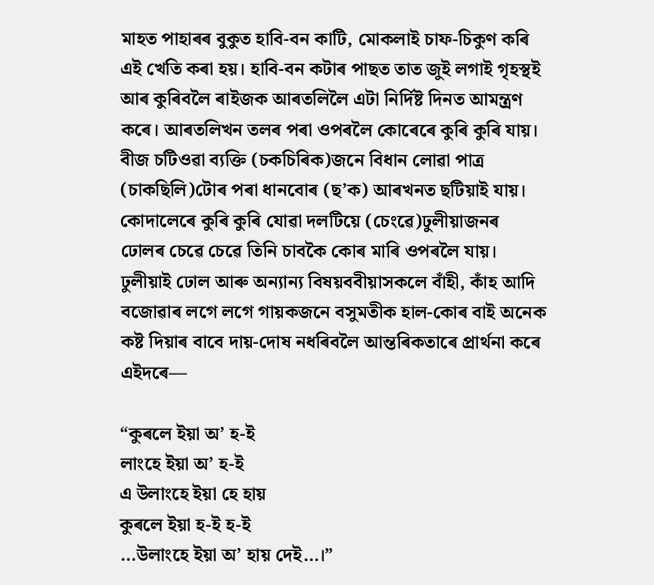মাহত পাহাৰৰ বুকুত হাবি-বন কাটি, মোকলাই চাফ-চিকুণ কৰি এই খেতি কৰা হয়। হাবি-বন কটাৰ পাছত তাত জুই লগাই গৃহস্থই আৰ কুৰিবলৈ ৰাইজক আৰতলিলৈ এটা নিৰ্দিষ্ট দিনত আমন্ত্ৰণ কৰে। আৰতলিখন তলৰ পৰা ওপৰলৈ কোৰেৰে কুৰি কুৰি যায়। বীজ চটিওৱা ব্যক্তি (চকচিৰিক)জনে বিধান লোৱা পাত্ৰ (চাকছিলি)টোৰ পৰা ধানবোৰ (ছ’ক) আৰখনত ছটিয়াই যায়। কোদালেৰে কুৰি কুৰি যোৱা দলটিয়ে (চেংৱে)ঢুলীয়াজনৰ ঢোলৰ চেৱে চেৱে তিনি চাবকৈ কোৰ মাৰি ওপৰলৈ যায়। ঢুলীয়াই ঢোল আৰু অন্যান্য বিষয়ববীয়াসকলে বাঁহী, কাঁহ আদি বজোৱাৰ লগে লগে গায়কজনে বসুমতীক হাল-কোৰ বাই অনেক কষ্ট দিয়াৰ বাবে দায়-দোষ নধৰিবলৈ আন্তৰিকতাৰে প্ৰাৰ্থনা কৰে এইদৰে—

“কুৰলে ইয়া অ’ হ-ই
লাংহে ইয়া অ’ হ-ই
এ উলাংহে ইয়া হে হায়
কুৰলে ইয়া হ-ই হ-ই
…উলাংহে ইয়া অ’ হায় দেই…।”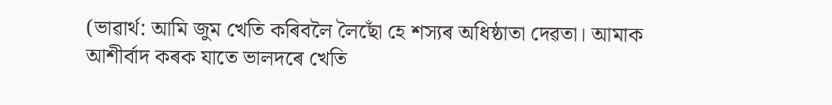(ভাৱাৰ্থ: আমি জুম খেতি কৰিবলৈ লৈছোঁ হে শস্যৰ অধিষ্ঠাতা দেৱতা। আমাক আশীৰ্বাদ কৰক যাতে ভালদৰে খেতি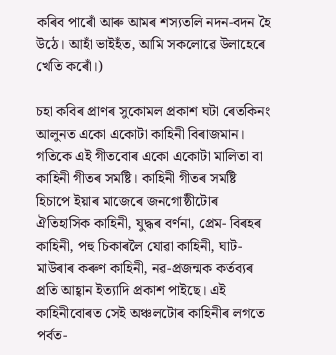কৰিব পাৰোঁ আৰু আমৰ শস্যতলি নদন-বদন হৈ উঠে। আহাঁ ভাইহঁ‌ত, আমি সকলোৱে উলাহেৰে খেতি কৰোঁ।)

চহা কবিৰ প্ৰাণৰ সুকোমল প্ৰকাশ ঘটা ৰেতকিনং আলুনত একো একোটা কাহিনী বিৰাজমান। গতিকে এই গীতবোৰ একো একোটা মালিতা বা কাহিনী গীতৰ সমষ্টি। কাহিনী গীতৰ সমষ্টি হিচাপে ইয়াৰ মাজেৰে জনগোষ্ঠীটোৰ ঐতিহাসিক কাহিনী, যুদ্ধৰ বৰ্ণনা, প্ৰেম- বিৰহৰ কাহিনী, পহু চিকাৰলৈ যোৱা কাহিনী, ঘাট-মাউৰাৰ কৰুণ কাহিনী, নৱ-প্ৰজন্মক কৰ্তব্যৰ প্ৰতি আহ্বান ইত্যাদি প্ৰকাশ পাইছে। এই কাহিনীবোৰত সেই অঞ্চলটোৰ কাহিনীৰ লগতে পৰ্বত-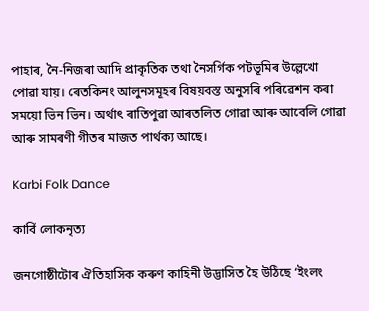পাহাৰ, নৈ-নিজৰা আদি প্ৰাকৃতিক তথা নৈসৰ্গিক পটভূমিৰ উল্লেখো পোৱা যায়। ৰেতকিনং আলুনসমূহৰ বিষয়বস্ত অনুসৰি পৰিৱেশন কৰা সময়ো ভিন ভিন। অৰ্থাৎ ৰাতিপুৱা আৰতলিত গোৱা আৰু আবেলি গোৱা আৰু সামৰণী গীতৰ মাজত পাৰ্থক্য আছে।

Karbi Folk Dance

কাৰ্বি লোকনৃত্য

জনগোষ্ঠীটোৰ ঐতিহাসিক কৰুণ কাহিনী উদ্ভাসিত হৈ উঠিছে ‘ইংলং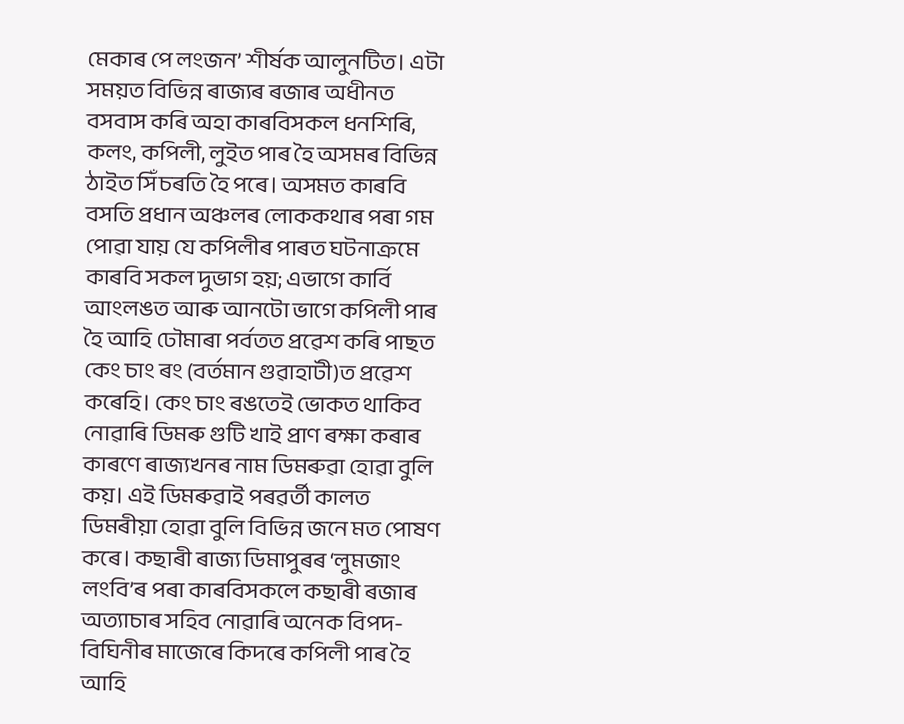মেকাৰ পে লংজন’ শীৰ্ষক আলুনটিত। এটা সময়ত বিভিন্ন ৰাজ্যৰ ৰজাৰ অধীনত বসবাস কৰি অহা কাৰবিসকল ধনশিৰি, কলং, কপিলী, লুইত পাৰ হৈ অসমৰ বিভিন্ন ঠাইত সিঁচৰতি হৈ পৰে। অসমত কাৰবি বসতি প্ৰধান অঞ্চলৰ লোককথাৰ পৰা গম পোৱা যায় যে কপিলীৰ পাৰত ঘটনাক্ৰমে কাৰবি সকল দুভাগ হয়; এভাগে কাৰ্বি আংলঙত আৰু আনটো ভাগে কপিলী পাৰ হৈ আহি ঢৌমাৰা পৰ্বতত প্ৰৱেশ কৰি পাছত কেং চাং ৰং (বৰ্তমান গুৱাহাটী)ত প্ৰৱেশ কৰেহি। কেং চাং ৰঙতেই ভোকত থাকিব নোৱাৰি ডিমৰু গুটি খাই প্ৰাণ ৰক্ষা কৰাৰ কাৰণে ৰাজ্যখনৰ নাম ডিমৰুৱা হোৱা বুলি কয়। এই ডিমৰুৱাই পৰৱৰ্তী কালত ডিমৰীয়া হোৱা বুলি বিভিন্ন জনে মত পোষণ কৰে। কছাৰী ৰাজ্য ডিমাপুৰৰ ‘লুমজাং লংবি’ৰ পৰা কাৰবিসকলে কছাৰী ৰজাৰ অত্যাচাৰ সহিব নোৱাৰি অনেক বিপদ-বিঘিনীৰ মাজেৰে কিদৰে কপিলী পাৰ হৈ আহি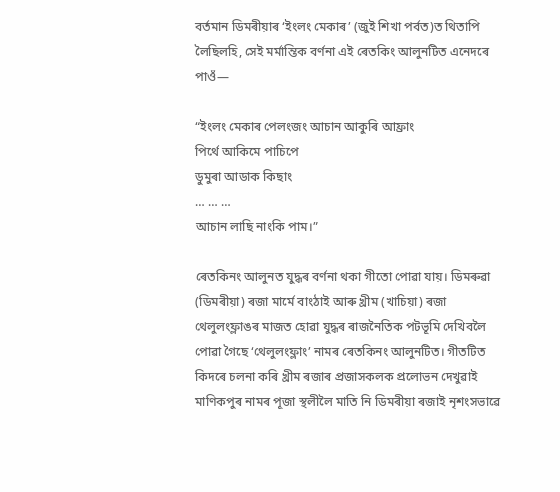বৰ্তমান ডিমৰীয়াৰ ‘ইংলং মেকাৰ’ (জুই শিখা পৰ্বত)ত থিতাপি লৈছিলহি, সেই মৰ্মান্তিক বৰ্ণনা এই ৰেতকিং আলুনটিত এনেদৰে পাওঁ—

“ইংলং মেকাৰ পেলংজং আচান আকুৰি আফ্ৰাং
পিৰ্থে আকিমে পাচিপে
ডুমুৰা আডাক কিছাং
… … …
আচান লাছি নাংকি পাম।”

ৰেতকিনং আলুনত যুদ্ধৰ বৰ্ণনা থকা গীতো পোৱা যায়। ডিমৰুৱা (ডিমৰীয়া) ৰজা মাৰ্মে বাংঠাই আৰু খ্ৰীম (খাচিয়া) ৰজা থেলুলংফ্লাঙৰ মাজত হোৱা যুদ্ধৰ ৰাজনৈতিক পটভূমি দেখিবলৈ পোৱা গৈছে ‘থেলুলংফ্লাং’ নামৰ ৰেতকিনং আলুনটিত। গীতটিত কিদৰে চলনা কৰি খ্ৰীম ৰজাৰ প্ৰজাসকলক প্ৰলোভন দেখুৱাই মাণিকপুৰ নামৰ পূজা স্থলীলৈ মাতি নি ডিমৰীয়া ৰজাই নৃশংসভাৱে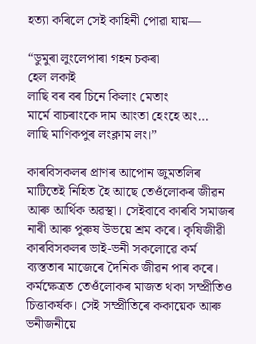হত্যা কৰিলে সেই কাহিনী পোৱা যায়—

“ডুমুৰা লুংলেপাৰা গহন চকৰা
হেল লকাই
লাছি বৰ বৰ চিনে কিলাং মেতাং
মাৰ্মে বাচৰাংকে দাম আংতা হেংহে অং…
লাছি মাণিকপুৰ লংক্লাম লং।”

কাৰবিসকলৰ প্ৰাণৰ আপোন জুমতলিৰ মাটিতেই নিহিত হৈ আছে তেওঁলোকৰ জীৱন আৰু আৰ্থিক অৱস্থা। সেইবাবে কাৰবি সমাজৰ নাৰী আৰু পুৰুষ উভয়ে শ্ৰম কৰে। কৃষিজীৱী কাৰবিসকলৰ ভাই-ভনী সকলোৱে কৰ্ম ব্যস্ততাৰ মাজেৰে দৈনিক জীৱন পাৰ কৰে। কৰ্মক্ষেত্ৰত তেওঁ‌লোকৰ মাজত থকা সম্প্ৰীতিও চিত্তাকৰ্ষক। সেই সম্প্ৰীতিৰে ককায়েক আৰু ভনীজনীয়ে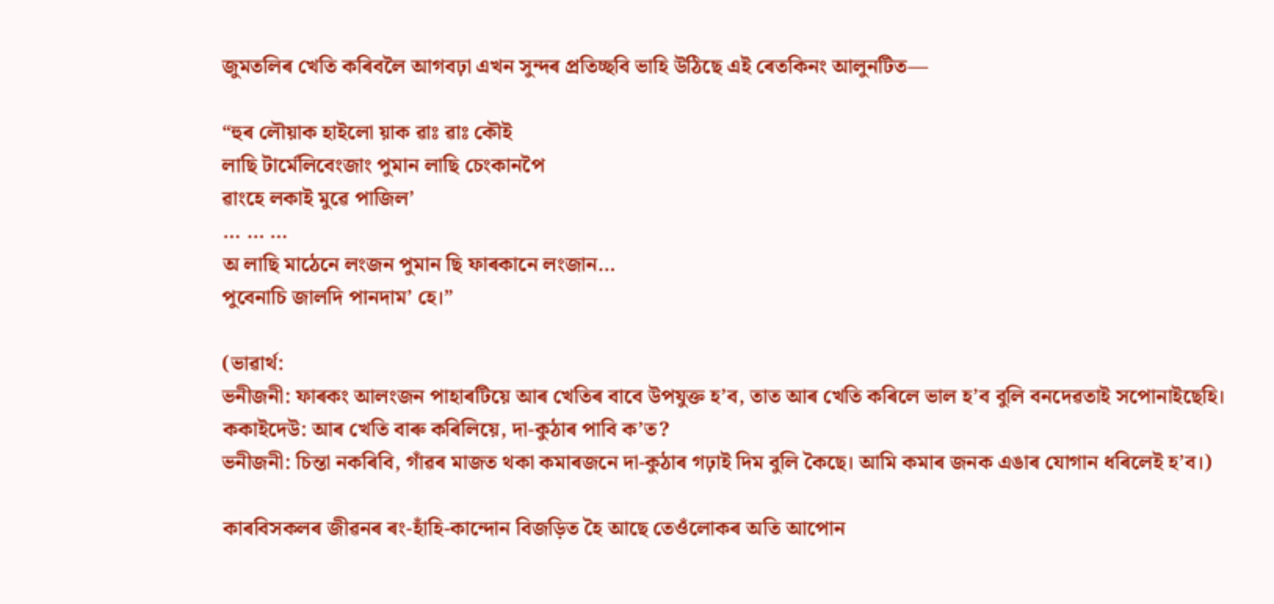জুমতলিৰ খেতি কৰিবলৈ আগবঢ়া এখন সুন্দৰ প্ৰতিচ্ছবি ভাহি উঠিছে এই ৰেতকিনং আলুনটিত—

“হুৰ লৌয়াক হাইলো য়াক ৱাঃ ৱাঃ কৌই
লাছি টাৰ্মেলিবেংজাং পুমান লাছি চেংকানপৈ
ৱাংহে লকাই মুৱে পাজিল’
… … …
অ লাছি মাঠেনে লংজন পুমান ছি ফাৰকানে লংজান…
পুবেনাচি জালদি পানদাম’ হে।”

(ভাৱাৰ্থ:
ভনীজনী: ফাৰকং আলংজন পাহাৰটিয়ে আৰ খেতিৰ বাবে উপযুক্ত হ’ব, তাত আৰ খেতি কৰিলে ভাল হ’ব বুলি বনদেৱতাই সপোনাইছেহি।
ককাইদেউ: আৰ খেতি বাৰু কৰিলিয়ে, দা-কুঠাৰ পাবি ক’ত?
ভনীজনী: চিন্তা নকৰিবি, গাঁৱৰ মাজত থকা কমাৰজনে দা-কুঠাৰ গঢ়াই দিম বুলি কৈছে। আমি কমাৰ জনক এঙাৰ যোগান ধৰিলেই হ’ব।)

কাৰবিসকলৰ জীৱনৰ ৰং-হাঁহি-কান্দোন বিজড়িত হৈ আছে তেওঁলোকৰ অতি আপোন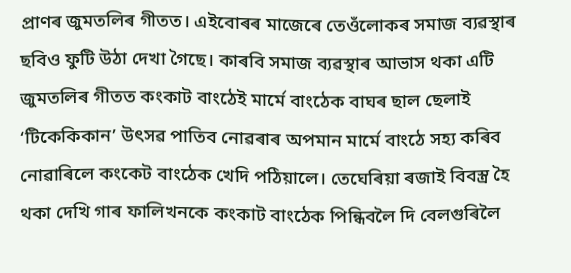প্ৰাণৰ জুমতলিৰ গীতত। এইবোৰৰ মাজেৰে তেওঁলোকৰ সমাজ ব্যৱস্থাৰ ছবিও ফুটি উঠা দেখা গৈছে। কাৰবি সমাজ ব্যৱস্থাৰ আভাস থকা এটি জুমতলিৰ গীতত কংকাট বাংঠেই মাৰ্মে বাংঠেক বাঘৰ ছাল ছেলাই ‘টিকেকিকান’ উৎসৱ পাতিব নোৱৰাৰ অপমান মাৰ্মে বাংঠে সহ্য কৰিব নোৱাৰিলে কংকেট বাংঠেক খেদি পঠিয়ালে। তেঘেৰিয়া ৰজাই বিবস্ত্ৰ হৈ থকা দেখি গাৰ ফালিখনকে কংকাট বাংঠেক পিন্ধিবলৈ দি বেলগুৰিলৈ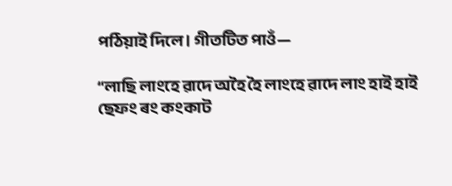পঠিয়াই দিলে। গীতটিত পাওঁ—

“লাছি লাংহে ৱাদে অহৈ হৈ লাংহে ৱাদে লাং হাই হাই
ছেফং ৰং কংকাট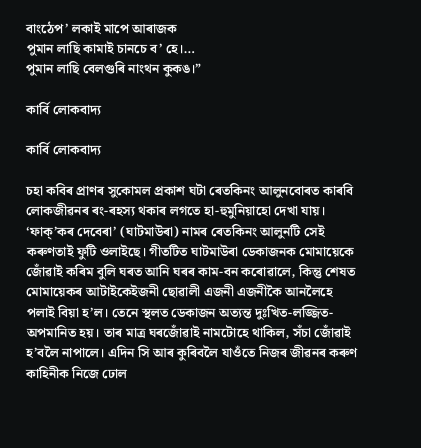বাংঠেপ’ লকাই মাপে আৰাজক
পুমান লাছি কামাই চানচে ব’ হে।…
পুমান লাছি বেলগুৰি নাংথন কুকঙ।”

কাৰ্বি লোকবাদ্য

কাৰ্বি লোকবাদ্য

চহা কবিৰ প্ৰাণৰ সুকোমল প্ৰকাশ ঘটা ৰেতকিনং আলুনবোৰত কাৰবি লোকজীৱনৰ ৰং-ৰহস্য থকাৰ লগতে হা-হুমুনিয়াহো দেখা যায়। ‘ফাক্’কৰ দেবেৰা’ (ঘাটমাউৰা) নামৰ ৰেতকিনং আলুনটি সেই কৰুণতাই ফুটি ওলাইছে। গীতটিত ঘাটমাউৰা ডেকাজনক মোমায়েকে জোঁৱাই কৰিম বুলি ঘৰত আনি ঘৰৰ কাম-বন কৰোৱালে, কিন্তু শেষত মোমায়েকৰ আটাইকেইজনী ছোৱালী এজনী এজনীকৈ আনলৈহে পলাই বিয়া হ’ল। তেনে স্থলত ডেকাজন অত্যন্ত দুঃখিত-লজ্জিত-অপমানিত হয়। তাৰ মাত্ৰ ঘৰজোঁৱাই নামটোহে থাকিল, সঁ‌চা জোঁৱাই হ’বলৈ নাপালে। এদিন সি আৰ কুৰিবলৈ যাওঁ‌তে নিজৰ জীৱনৰ কৰুণ কাহিনীক নিজে ঢোল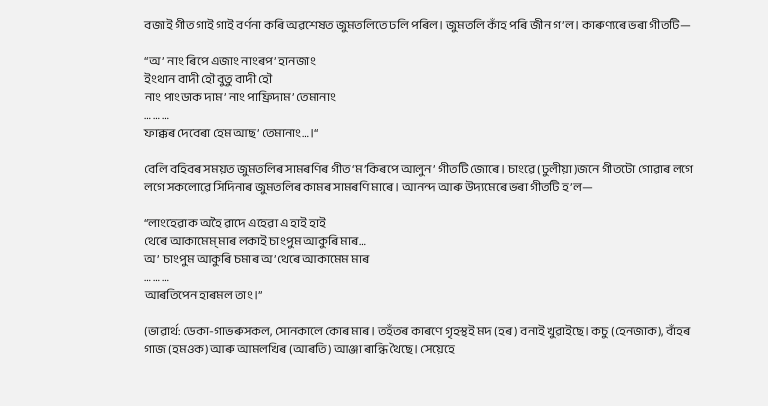বজাই গীত গাই গাই বৰ্ণনা কৰি অৱশেষত জুমতলিতে ঢলি পৰিল। জুমতলি কাঁহ পৰি জীন গ’ল। কাৰুণ্যৰে ভৰা গীতটি—

“অ’ নাং ৰিপে এজাং নাংৰপ’ হানজাং
ইংথান বাদী হৌ বুতু বাদী হৌ
নাং পাংডাক দাম’ নাং পাফ্ৰিদাম’ তেমানাং
… … …
ফাক্কৰ দেবেৰা হেম আছ’ তেমানাং…।“

বেলি বহিবৰ সময়ত জুমতলিৰ সামৰণিৰ গীত ‘ম’কিৰপে আলুন’ গীতটি জোৰে। চাংৱে (ঢুলীয়া)জনে গীতটো গোৱাৰ লগে লগে সকলোৱে সিদিনাৰ জুমতলিৰ কামৰ সামৰণি মাৰে। আনন্দ আৰু উদ্যমেৰে ভৰা গীতটি হ’ল—

“লাংহেৱাক অহৈ ৱাদে এহেৱা এ হাই হাই
থেৰে আকামেম্ মাৰ লকাই চাংপুম আকুৰি মাৰ…
অ’ চাংপুম আকুৰি চমাৰ অ’থেৰে আকামেম মাৰ
… … …
আৰতিপেন হাৰমল তাং।”

(ভাৱাৰ্থ: ডেকা-গাভৰুসকল, সোনকালে কোৰ মাৰ। তহঁ‌তৰ কাৰণে গৃহস্থই মদ (হৰ) বনাই খুৱাইছে। কচু (হেনজাক), বাঁহৰ গাজ (হমওক) আৰু আমলখিৰ (আৰতি) আঞ্জা ৰান্ধি থৈছে। সেয়েহে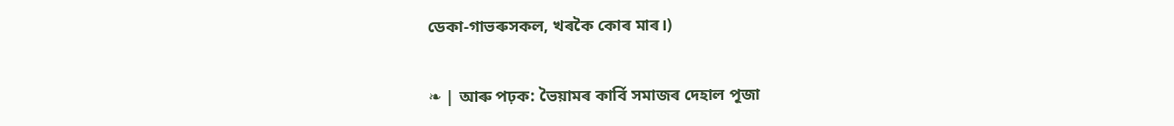ডেকা-গাভৰুসকল, খৰকৈ কোৰ মাৰ।)

❧ | আৰু পঢ়ক: ভৈয়ামৰ কাৰ্বি সমাজৰ দেহাল পূজা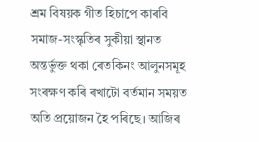শ্ৰম বিষয়ক গীত হিচাপে কাৰবি সমাজ-সংস্কৃতিৰ সুকীয়া স্থানত অন্তৰ্ভুক্ত থকা ৰেতকিনং আলুনসমূহ সংৰক্ষণ কৰি ৰখাটো বৰ্তমান সময়ত অতি প্ৰয়োজন হৈ পৰিছে। আজিৰ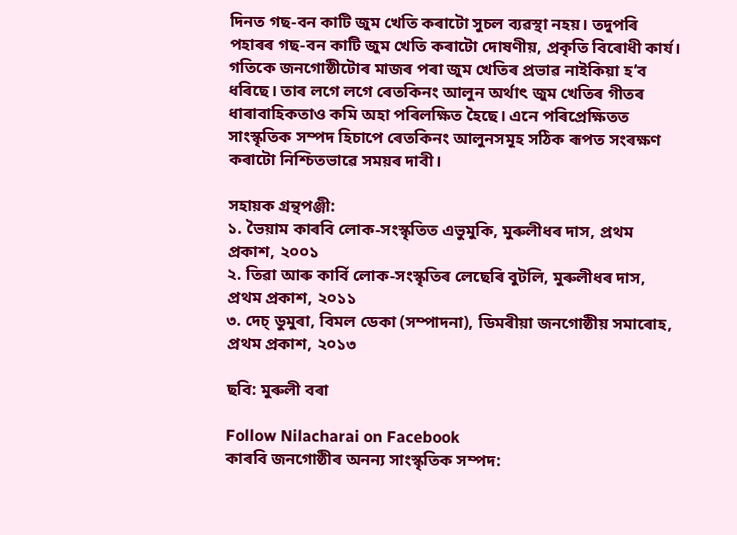দিনত গছ-বন কাটি জুম খেতি কৰাটো সুচল ব্যৱস্থা নহয়। তদুপৰি পহাৰৰ গছ-বন কাটি জুম খেতি কৰাটো দোষণীয়, প্ৰকৃতি বিৰোধী কাৰ্য। গতিকে জনগোষ্ঠীটোৰ মাজৰ পৰা জুম খেতিৰ প্ৰভাৱ নাইকিয়া হ’ব ধৰিছে। তাৰ লগে লগে ৰেতকিনং আলুন অৰ্থাৎ জুম খেতিৰ গীতৰ ধাৰাবাহিকতাও কমি অহা পৰিলক্ষিত হৈছে। এনে পৰিপ্ৰেক্ষিতত সাংস্কৃতিক সম্পদ হিচাপে ৰেতকিনং আলুনসমূহ সঠিক ৰূপত সংৰক্ষণ কৰাটো নিশ্চিতভাৱে সময়ৰ দাবী।

সহায়ক গ্ৰন্থপঞ্জী:
১. ভৈয়াম কাৰবি লোক-সংস্কৃতিত এভুমুকি, মুৰুলীধৰ দাস, প্ৰথম প্ৰকাশ, ২০০১
২. তিৱা আৰু কাৰ্বি লোক-সংস্কৃতিৰ লেছেৰি বুটলি, মুৰুলীধৰ দাস, প্ৰথম প্ৰকাশ, ২০১১
৩. দেচ্ ডুমুৰা, বিমল ডেকা (সম্পাদনা), ডিমৰীয়া জনগোষ্ঠীয় সমাৰোহ, প্ৰথম প্ৰকাশ, ২০১৩

ছবি: মুৰুলী বৰা

Follow Nilacharai on Facebook
কাৰবি জনগোষ্ঠীৰ অনন্য সাংস্কৃতিক সম্পদ: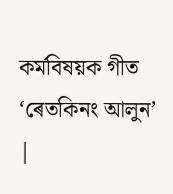কৰ্মবিষয়ক গীত ‘ৰেতকিনং আলুন’ |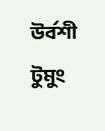উৰ্বশী টুমুং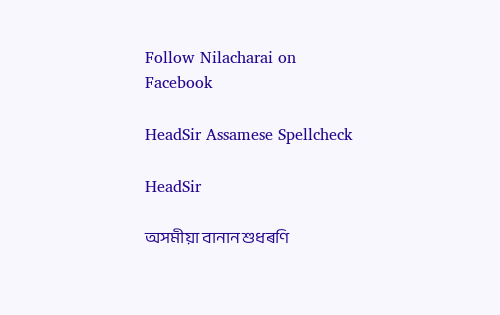Follow Nilacharai on Facebook

HeadSir Assamese Spellcheck

HeadSir

অসমীয়া বানান শুধৰণি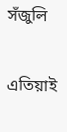সঁজুলি

এতিয়াই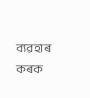ব্যৱহাৰ কৰক